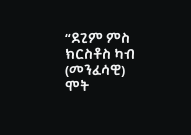“ደጊም ምስ ክርስቶስ ካብ (መንፈሳዊ) ሞት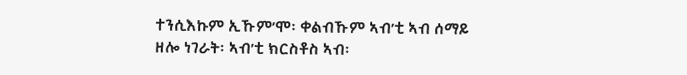ተንሲእኩም ኢኹም’ሞ፡ ቀልብኹም ኣብ’ቲ ኣብ ሰማይ ዘሎ ነገራት፡ ኣብ’ቲ ክርስቶስ ኣብ፡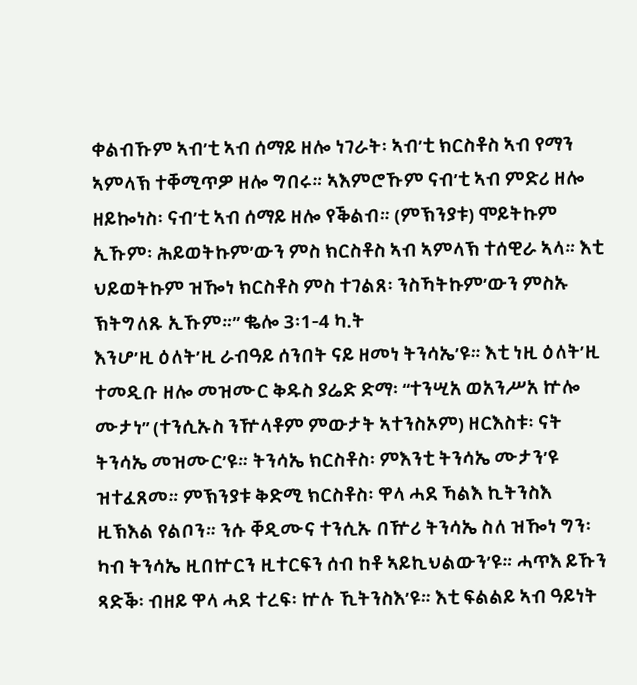ቀልብኹም ኣብ’ቲ ኣብ ሰማይ ዘሎ ነገራት፡ ኣብ’ቲ ክርስቶስ ኣብ የማን ኣምላኽ ተቐሚጥዎ ዘሎ ግበሩ። ኣእምሮኹም ናብ’ቲ ኣብ ምድሪ ዘሎ ዘይኰነስ፡ ናብ’ቲ ኣብ ሰማይ ዘሎ የቕልብ። (ምኽንያቱ) ሞይትኩም ኢኹም፡ ሕይወትኩም’ውን ምስ ክርስቶስ ኣብ ኣምላኽ ተሰዊራ ኣላ። እቲ ህይወትኩም ዝዀነ ክርስቶስ ምስ ተገልጸ፡ ንስኻትኩም’ውን ምስኡ ኽትግለጹ ኢኹም።” ቈሎ 3፡1-4 ካ.ት
እንሆ’ዚ ዕለት’ዚ ራብዓይ ሰንበት ናይ ዘመነ ትንሳኤ’ዩ። እቲ ነዚ ዕለት’ዚ ተመዲቡ ዘሎ መዝሙር ቅዱስ ያሬድ ድማ፡ “ተንሢአ ወአንሥአ ኵሎ ሙታነ” (ተንሲኡስ ንዅላቶም ምውታት ኣተንስኦም) ዘርእስቱ፡ ናት ትንሳኤ መዝሙር’ዩ። ትንሳኤ ክርስቶስ፡ ምእንቲ ትንሳኤ ሙታን’ዩ ዝተፈጸመ። ምኽንያቱ ቅድሚ ክርስቶስ፡ ዋላ ሓደ ኻልእ ኪትንስእ ዚኽእል የልቦን። ንሱ ቐዲሙና ተንሲኡ በዅሪ ትንሳኤ ስለ ዝዀነ ግን፡ ካብ ትንሳኤ ዚበኵርን ዚተርፍን ሰብ ከቶ ኣይኪህልውን’ዩ። ሓጥእ ይኹን ጻድቕ፡ ብዘይ ዋላ ሓደ ተረፍ፡ ኵሉ ኺትንስእ’ዩ። እቲ ፍልልይ ኣብ ዓይነት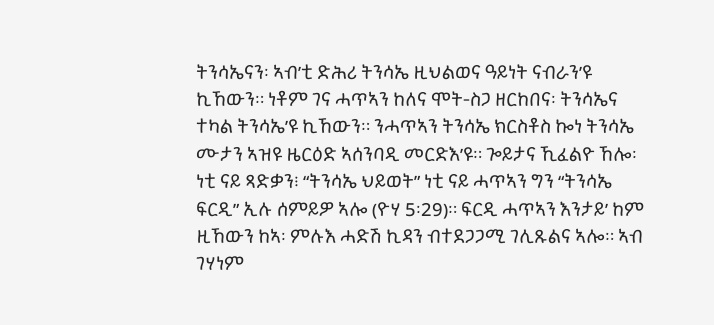ትንሳኤናን፡ ኣብ’ቲ ድሕሪ ትንሳኤ ዚህልወና ዓይነት ናብራን’ዩ ኪኸውን። ነቶም ገና ሓጥኣን ከለና ሞት-ስጋ ዘርከበና፡ ትንሳኤና ተካል ትንሳኤ’ዩ ኪኸውን። ንሓጥኣን ትንሳኤ ክርስቶስ ኰነ ትንሳኤ ሙታን ኣዝዩ ዜርዕድ ኣሰንባዲ መርድእ’ዩ። ጐይታና ኺፈልዮ ኸሎ፡ ነቲ ናይ ጻድቃን፧ “ትንሳኤ ህይወት” ነቲ ናይ ሓጥኣን ግን “ትንሳኤ ፍርዲ” ኢሉ ሰምይዎ ኣሎ (ዮሃ 5፡29)። ፍርዲ ሓጥኣን እንታይ’ ከም ዚኸውን ከኣ፡ ምሉእ ሓድሽ ኪዳን ብተደጋጋሚ ገሊጹልና ኣሎ። ኣብ ገሃነም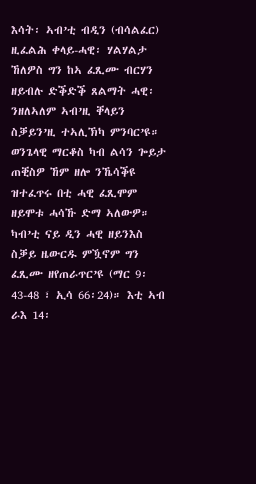እሳት፡ ኣብ’ቲ ብዲን (ብሳልፈር) ዚፈልሕ ቀላይ-ሓዊ፡ ሃልሃልታ ኸለዎስ ግን ከኣ ፈጺሙ ብርሃን ዘይብሉ ድቕድቕ ጸልማት ሓዊ፡ ንዘለኣለም ኣብ’ዚ ቐላይን ስቓይን’ዚ ተኣሊኽካ ምንባር’ዩ። ወንጌላዊ ማርቆስ ካብ ልሳን ጐይታ ጠቒስዎ ኸም ዘሎ ንኼሳቕዩ ዝተፈጥሩ በቲ ሓዊ ፈጺሞም ዘይሞቱ ሓሳኹ ድማ ኣለውዎ። ካብ’ቲ ናይ ዲን ሓዊ ዘይንእስ ስቓይ ዜውርዱ ምዃኖም ግን ፈጺሙ ዘየጠራጥር’ዩ (ማር 9፡43-48 ፣ ኢሳ 66፡24)። እቲ ኣብ ራእ 14፡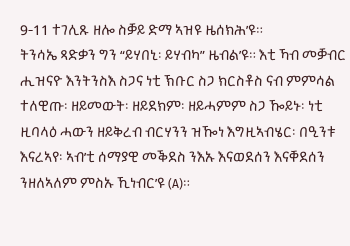9-11 ተገሊጹ ዘሎ ስቓይ ድማ ኣዝዩ ዜሰክሕ’ዩ።
ትንሳኤ ጻድቃን ግን “ይሃበኒ፡ ይሃብካ” ዜብል’ዩ። እቲ ኻብ መቓብር ሒዝናዮ እንትንስእ ስጋና ነቲ ኽቡር ስጋ ክርስቶስ ናብ ምምሳል ተለዊጡ፡ ዘይመውት፡ ዘይደክም፡ ዘይሓምም ስጋ ዀይኑ፡ ነቲ ዚባላዕ ሓውን ዘይቅረብ ብርሃንን ዝዀነ እግዚኣብሄር፡ በዒንቱ እናረኣየ፡ ኣብ’ቲ ሰማያዊ መቕደስ ንእኡ እናወደሰን እናቐደሰን ንዘለኣለም ምስኡ ኺነብር’ዩ (A)።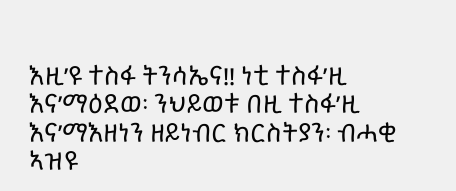እዚ’ዩ ተስፋ ትንሳኤና!! ነቲ ተስፋ’ዚ እና’ማዕደወ፡ ንህይወቱ በዚ ተስፋ’ዚ እና’ማእዘነን ዘይነብር ክርስትያን፡ ብሓቂ ኣዝዩ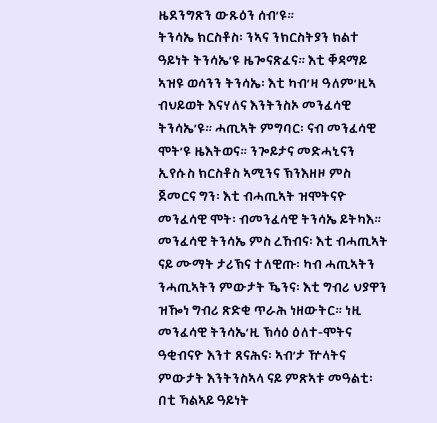ዜደንግጽን ውጹዕን ሰብ’ዩ።
ትንሳኤ ክርስቶስ፡ ንኣና ንክርስትያን ክልተ ዓይነት ትንሳኤ’ዩ ዜጐናጽፈና። እቲ ቐዳማይ ኣዝዩ ወሳንን ትንሳኤ፡ እቲ ካብ’ዛ ዓለም’ዚኣ ብህይወት እናሃለና እንትንስኦ መንፈሳዊ ትንሳኤ’ዩ። ሓጢኣት ምግባር፡ ናብ መንፈሳዊ ሞት’ዩ ዜእትወና። ንጐይታና መድሓኒናን ኢየሱስ ክርስቶስ ኣሚንና ኽንእዘዞ ምስ ጀመርና ግን፡ እቲ ብሓጢኣት ዝሞትናዮ መንፈሳዊ ሞት፡ ብመንፈሳዊ ትንሳኤ ይትካእ። መንፈሳዊ ትንሳኤ ምስ ረኸብና፡ እቲ ብሓጢኣት ናይ ሙማት ታሪኽና ተለዊጡ፡ ካብ ሓጢኣትን ንሓጢኣትን ምውታት ዄንና፡ እቲ ግብሪ ህያዋን ዝዀነ ግብሪ ጽድቂ ጥራሕ ነዘውትር። ነዚ መንፈሳዊ ትንሳኤ’ዚ ኽሳዕ ዕለተ-ሞትና ዓቂብናዮ እንተ ጸናሕና፡ ኣብ’ታ ዅላትና ምውታት እንትንስኣላ ናይ ምጽኣቱ መዓልቲ፡ በቲ ኻልኣይ ዓይነት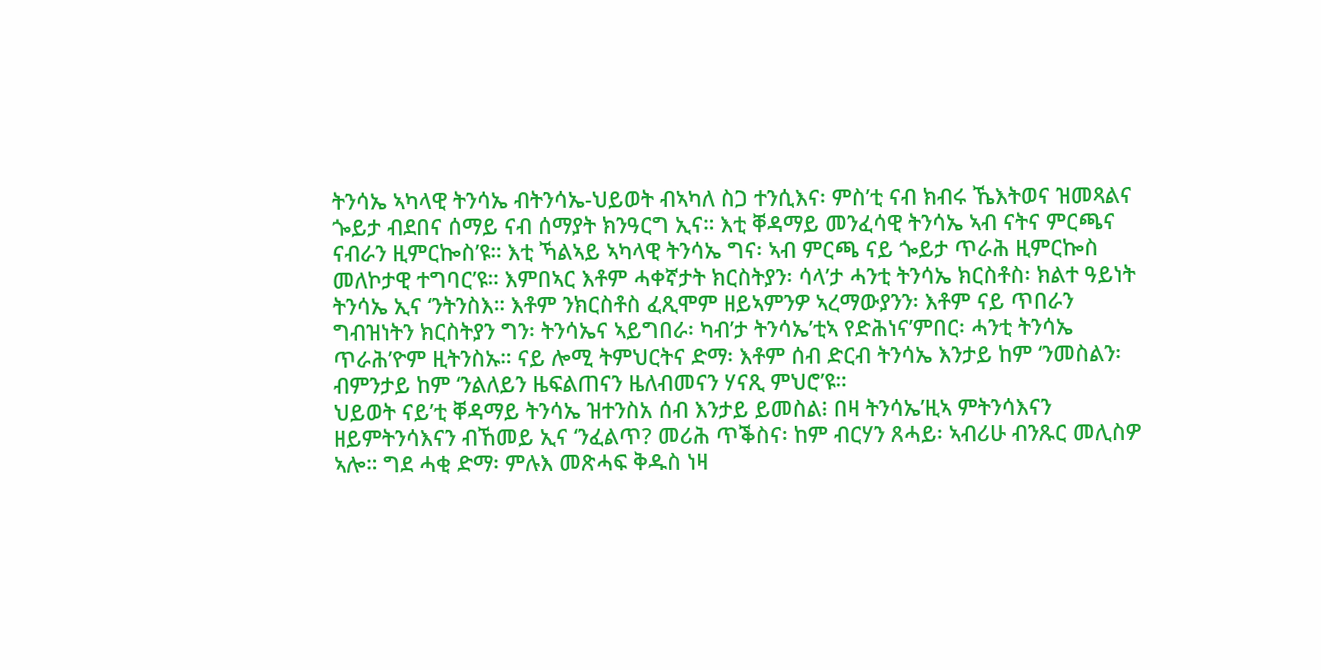ትንሳኤ ኣካላዊ ትንሳኤ ብትንሳኤ-ህይወት ብኣካለ ስጋ ተንሲእና፡ ምስ’ቲ ናብ ክብሩ ኼእትወና ዝመጻልና ጐይታ ብደበና ሰማይ ናብ ሰማያት ክንዓርግ ኢና። እቲ ቐዳማይ መንፈሳዊ ትንሳኤ ኣብ ናትና ምርጫና ናብራን ዚምርኰስ’ዩ። እቲ ኻልኣይ ኣካላዊ ትንሳኤ ግና፡ ኣብ ምርጫ ናይ ጐይታ ጥራሕ ዚምርኰስ መለኮታዊ ተግባር’ዩ። እምበኣር እቶም ሓቀኛታት ክርስትያን፡ ሳላ’ታ ሓንቲ ትንሳኤ ክርስቶስ፡ ክልተ ዓይነት ትንሳኤ ኢና ‘ንትንስእ። እቶም ንክርስቶስ ፈጺሞም ዘይኣምንዎ ኣረማውያንን፡ እቶም ናይ ጥበራን ግብዝነትን ክርስትያን ግን፡ ትንሳኤና ኣይግበራ፡ ካብ’ታ ትንሳኤ’ቲኣ የድሕነና’ምበር፡ ሓንቲ ትንሳኤ ጥራሕ’ዮም ዚትንስኡ። ናይ ሎሚ ትምህርትና ድማ፡ እቶም ሰብ ድርብ ትንሳኤ እንታይ ከም ‘ንመስልን፡ ብምንታይ ከም ‘ንልለይን ዜፍልጠናን ዜለብመናን ሃናጺ ምህሮ’ዩ።
ህይወት ናይ’ቲ ቐዳማይ ትንሳኤ ዝተንስአ ሰብ እንታይ ይመስል፧ በዛ ትንሳኤ’ዚኣ ምትንሳእናን ዘይምትንሳእናን ብኸመይ ኢና ‘ንፈልጥ? መሪሕ ጥቕስና፡ ከም ብርሃን ጸሓይ፡ ኣብሪሁ ብንጹር መሊስዎ ኣሎ። ግደ ሓቂ ድማ፡ ምሉእ መጽሓፍ ቅዱስ ነዛ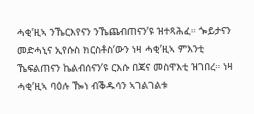ሓቂ’ዚኣ ንኼርእየናን ንኼጨብጠናን’ዩ ዝተጻሕፈ። ጐይታናን መድሓኒና ኢየሱስ ክርስቶስ’ውን ነዛ ሓቂ’ዚኣ ምእንቲ ኼፍልጠናን ኬልብሰናን’ዩ ርእሱ በጃና መስዋእቲ ዝገበረ። ነዛ ሓቂ’ዚኣ ባዕሉ ዀነ ብቕዱሳን ኣገልገልቱ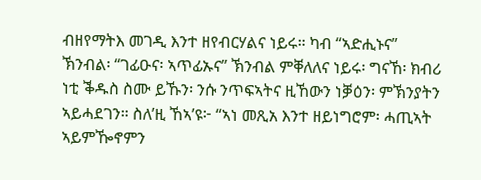ብዘየማትእ መገዲ እንተ ዘየብርሃልና ነይሩ። ካብ “ኣድሒኑና” ኽንብል፡ “ገፊዑና፡ ኣጥፊኡና” ኽንብል ምቐለለና ነይሩ፡ ግናኸ፡ ክብሪ ነቲ ቕዱስ ስሙ ይኹን፡ ንሱ ንጥፍኣትና ዚኸውን ነቓዕን፡ ምኽንያትን ኣይሓደገን። ስለ’ዚ ኸኣ’ዩ፦ “ኣነ መጺአ እንተ ዘይነግሮም፡ ሓጢኣት ኣይምዀኖምን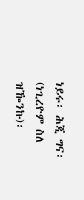ነይሩ፡ ሕጂ ግና፡ (ነጊረዮም ስለ ዝዀንኩ)፡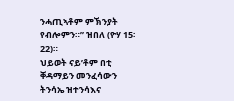ንሓጢኣቶም ምኽንያት የብሎምን።” ዝበለ (ዮሃ 15፡22)።
ህይወት ናይ’ቶም በቲ ቐዳማይን መንፈሳውን ትንሳኤ ዝተንሳእና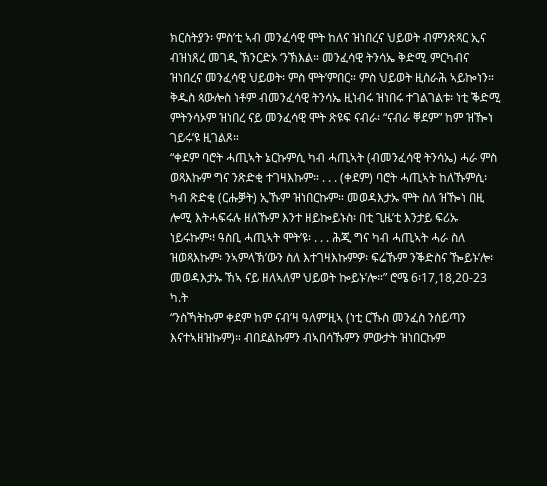ክርስትያን፡ ምስ’ቲ ኣብ መንፈሳዊ ሞት ከለና ዝነበረና ህይወት ብምንጽጻር ኢና ብዝነጸረ መገዲ ኽንርድኦ ‘ንኽእል። መንፈሳዊ ትንሳኤ ቅድሚ ምርካብና ዝነበረና መንፈሳዊ ህይወት፡ ምስ ሞት’ምበር። ምስ ህይወት ዚስራሕ ኣይኰነን። ቅዱስ ጳውሎስ ነቶም ብመንፈሳዊ ትንሳኤ ዚነብሩ ዝነበሩ ተገልገልቱ፡ ነቲ ቕድሚ ምትንሳኦም ዝነበረ ናይ መንፈሳዊ ሞት ጽዩፍ ናብራ፡ “ናብራ ቐደም” ከም ዝዀነ ገይሩ’ዩ ዚገልጾ።
“ቀደም ባሮት ሓጢኣት ኔርኩምሲ ካብ ሓጢኣት (ብመንፈሳዊ ትንሳኤ) ሓራ ምስ ወጻእኩም ግና ንጽድቂ ተገዛእኩም። . . . (ቀደም) ባሮት ሓጢኣት ከለኹምሲ፡ ካብ ጽድቂ (ርሑቓት) ኢኹም ዝነበርኩም። መወዳእታኡ ሞት ስለ ዝዀነ በዚ ሎሚ እትሓፍሩሉ ዘለኹም እንተ ዘይኰይኑስ፡ በቲ ጊዜ’ቲ እንታይ ፍሪኡ ነይሩኩም፡፧ ዓስቢ ሓጢኣት ሞት’ዩ፡ . . . ሕጂ ግና ካብ ሓጢኣት ሓራ ስለ ዝወጻእኩም፡ ንኣምላኽ’ውን ስለ እተገዛእኩምዎ፡ ፍሬኹም ንቕድስና ዀይኑ’ሎ፡ መወዳእታኡ ኸኣ ናይ ዘለኣለም ህይወት ኰይኑ’ሎ።” ሮሜ 6፡17,18,20-23 ካ.ት
“ንስኻትኩም ቀደም ከም ናብ’ዛ ዓለም’ዚኣ (ነቲ ርኹስ መንፈስ ንሰይጣን እናተኣዘዝኩም)። ብበደልኩምን ብኣበሳኹምን ምውታት ዝነበርኩም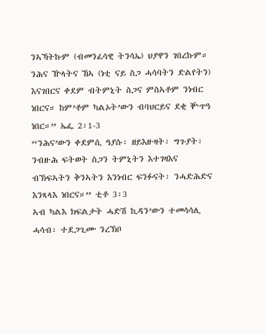ንኣኻትኩም (ብመንፈሳዊ ትንሳኤ) ህያዋን ገበረኩም። ንሕና ዅላትና ኸኣ (ነቲ ናይ ስጋ ሓሳባትን ድልየትን) እናገበርና ቀደም ብትምኒት ስጋና ምስኣቶም ንነብር ነበርና። ከም’ቶም ካልኦት’ውን ብባህርይና ደቂ ቝጥዓ ነበር።” ኤፌ 2፡1-3
“ንሕና’ውን ቀደምሲ ዓያሱ፡ ዘይእዙዛት፡ ግጉያት፡ ንብዙሕ ፍትወት ስጋን ትምኒትን እተገዛእና ብኽፍኣትን ቅንኣትን እንነብር ፍንፉናት፡ ንሓድሕድና እንጻላእ ነበርና።” ቲቶ 3፡3
ኣብ ካልእ ክፍልታት ሓድሽ ኪዳን’ውን ተመሳሳሊ ሓሳብ፡ ተደጋጊሙ ንረኽቦ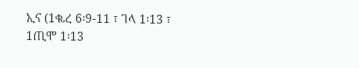ኢና (1ቈረ 6፡9-11 ፣ ገላ 1፡13 ፣ 1ጢሞ 1፡13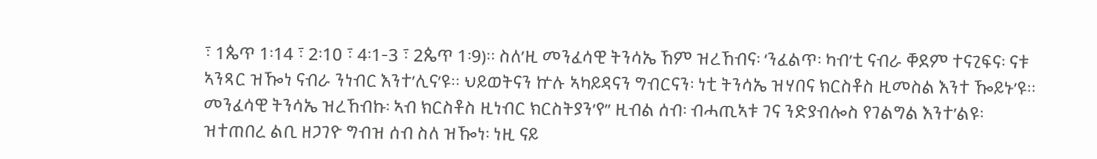፣ 1ጴጥ 1፡14 ፣ 2፡10 ፣ 4፡1-3 ፣ 2ጴጥ 1፡9)። ስለ’ዚ መንፈሳዊ ትንሳኤ ኸም ዝረኸብና፡ ‘ንፈልጥ፡ ካብ’ቲ ናብራ ቐደም ተናጊፍና፡ ናቱ ኣንጻር ዝዀነ ናብራ ንነብር እንተ’ሊና’ዩ። ህይወትናን ኵሉ ኣካይዳናን ግብርናን፡ ነቲ ትንሳኤ ዝሃበና ክርስቶስ ዚመስል እንተ ዀይኑ’ዩ። መንፈሳዊ ትንሳኤ ዝረኸብኩ፡ ኣብ ክርስቶስ ዚነብር ክርስትያን’የ” ዚብል ሰብ፡ ብሓጢኣቱ ገና ንድያብሎስ የገልግል እንተ’ልዩ፡ ዝተጠበረ ልቢ ዘጋገዮ ግብዝ ሰብ ስለ ዝዀነ፡ ነዚ ናይ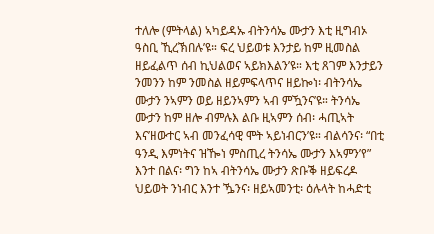ተለሎ (ምትላል) ኣካይዳኡ ብትንሳኤ ሙታን እቲ ዚግብኦ ዓስቢ ኺረኽበሉ’ዩ። ፍረ ህይወቱ እንታይ ከም ዚመስል ዘይፈልጥ ሰብ ኪህልወና ኣይክእልን’ዩ። እቲ ጸገም እንታይን ንመንን ከም ንመስል ዘይምፍላጥና ዘይኰነ፡ ብትንሳኤ ሙታን ንኣምን ወይ ዘይንኣምን ኣብ ምዃንና’ዩ። ትንሳኤ ሙታን ከም ዘሎ ብምሉእ ልቡ ዚኣምን ሰብ፡ ሓጢኣት እና’ዘውተር ኣብ መንፈሳዊ ሞት ኣይነብርን’ዩ። ብልሳንና፡ “በቲ ዓንዲ እምነትና ዝዀነ ምስጢረ ትንሳኤ ሙታን እኣምን’የ” እንተ በልና፡ ግን ከኣ ብትንሳኤ ሙታን ጽቡቕ ዘይፍረዶ ህይወት ንነብር እንተ ዄንና፡ ዘይኣመንቲ፡ ዕሉላት ከሓድቲ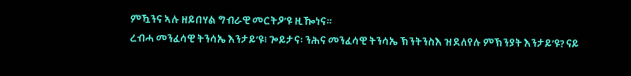ምዃንና ኣሉ ዘይበሃል ግብራዊ መርትዖ’ዩ ዚዀነና።
ረብሓ መንፈሳዊ ትንሳኤ እንታይ’ዩ፧ ጐይታና፡ ንሕና መንፈሳዊ ትንሳኤ ኽንትንስእ ዝደለየሉ ምኽንያት እንታይ’ዩ? ናይ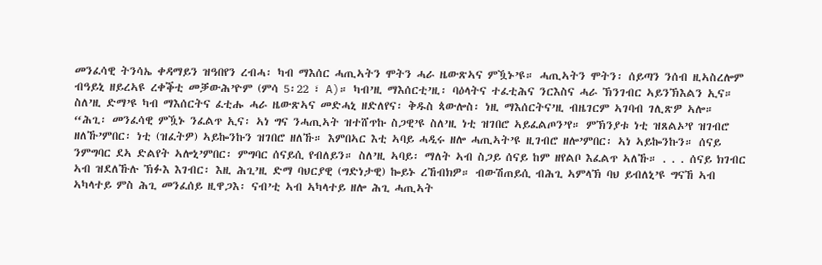መንፈሳዊ ትንሳኤ ቀዳማይን ዝዓበየን ረብሓ፡ ካብ ማእሰር ሓጢኣትን ሞትን ሓራ ዜውጽኣና ምዃኑ’ዩ። ሓጢኣትን ሞትን፡ ሰይጣን ንሰብ ዚኣስረሎም ብዓይኒ ዘይረኣዩ ረቀቕቲ መቓውሕ’ዮም (ምሳ 5፡22 ፣ A)። ካብ’ዚ ማእሰርቲ’ዚ፡ ባዕላትና ተፈቲሕና ንርእስና ሓራ ኽንገብር ኣይንኽእልን ኢና። ስለ’ዚ ድማ’ዩ ካብ ማእሰርትና ፈቲሑ ሓራ ዜውጽኣና መድሓኒ ዘድለየና፡ ቅዱስ ጳውሎስ፡ ነዚ ማእሰርትና’ዚ ብዜገርም ኣገባብ ገሊጽዎ ኣሎ።
“ሕጊ፡ መንፈሳዊ ምዃኑ ንፈልጥ ኢና፡ ኣነ ግና ንሓጢኣት ዝተሸጥኩ ስጋዊ’ዩ ስለ’ዚ ነቲ ዝገበሮ ኣይፈልጦን’የ። ምኽንያቱ ነቲ ዝጸልኦ’የ ዝገብሮ ዘለኹ’ምበር፡ ነቲ (ዝፈትዎ) ኣይኰንኩን ዝገበሮ ዘለኹ። እምበኣር እቲ ኣባይ ሓዲሩ ዘሎ ሓጢኣት’ዩ ዚገብሮ ዘሎ’ምበር፡ ኣነ ኣይኰንኩን። ሰናይ ንምግባር ደኣ ድልየት ኣሎኒ’ምበር፡ ምግባር ሰናይሲ የብለይን። ስለ’ዚ ኣባይ፡ ማለት ኣብ ስጋይ ሰናይ ከም ዘየልቦ እፈልጥ ኣለኹ። . . . ሰናይ ክገብር ኣብ ዝደለኹሉ ኽፉእ እገብር፡ እዚ ሕጊ’ዚ ድማ ባህርያዊ (ግድነታዊ) ኰይኑ ረኸብክዎ። ብውሽጠይሲ ብሕጊ ኣምላኽ ባህ ይብለኒ’ዩ ግናኸ ኣብ ኣካላተይ ምስ ሕጊ መንፈሰይ ዚዋጋእ፡ ናብ’ቲ ኣብ ኣካላተይ ዘሎ ሕጊ ሓጢኣት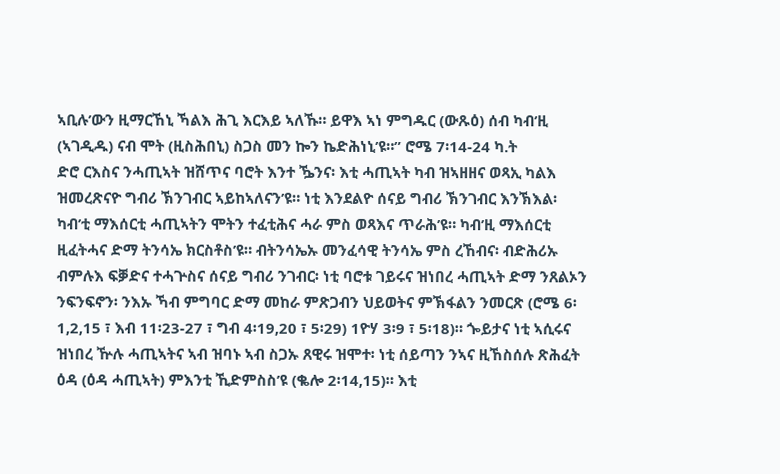ኣቢሉ’ውን ዚማርኸኒ ኻልእ ሕጊ እርእይ ኣለኹ። ይዋእ ኣነ ምግዱር (ውጹዕ) ሰብ ካብ’ዚ (ኣገዲዱ) ናብ ሞት (ዚስሕበኒ) ስጋስ መን ኰን ኬድሕነኒ’ዩ።” ሮሜ 7፡14-24 ካ.ት
ድሮ ርእስና ንሓጢኣት ዝሸጥና ባሮት እንተ ዄንና፡ እቲ ሓጢኣት ካብ ዝኣዘዘና ወጻኢ ካልእ ዝመረጽናዮ ግብሪ ኽንገብር ኣይከኣለናን’ዩ። ነቲ እንደልዮ ሰናይ ግብሪ ኽንገብር እንኽእል፡ ካብ’ቲ ማእሰርቲ ሓጢኣትን ሞትን ተፈቲሕና ሓራ ምስ ወጻእና ጥራሕ’ዩ። ካብ’ዚ ማእሰርቲ ዚፈትሓና ድማ ትንሳኤ ክርስቶስ’ዩ። ብትንሳኤኡ መንፈሳዊ ትንሳኤ ምስ ረኸብና፡ ብድሕሪኡ ብምሉእ ፍቓድና ተሓጕስና ሰናይ ግብሪ ንገብር፡ ነቲ ባሮቱ ገይሩና ዝነበረ ሓጢኣት ድማ ንጸልኦን ንፍንፍኖን፡ ንእኡ ኻብ ምግባር ድማ መከራ ምጽጋብን ህይወትና ምኽፋልን ንመርጽ (ሮሜ 6፡1,2,15 ፣ እብ 11፡23-27 ፣ ግብ 4፡19,20 ፣ 5፡29) 1ዮሃ 3፡9 ፣ 5፡18)። ጐይታና ነቲ ኣሲሩና ዝነበረ ዅሉ ሓጢኣትና ኣብ ዝባኑ ኣብ ስጋኡ ጸዊሩ ዝሞተ፡ ነቲ ሰይጣን ንኣና ዚኸስሰሉ ጽሕፈት ዕዳ (ዕዳ ሓጢኣት) ምእንቲ ኺድምስስ’ዩ (ቈሎ 2፡14,15)። እቲ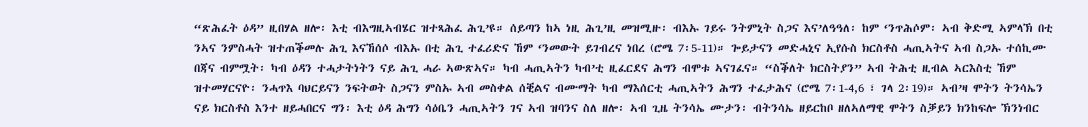“ጽሕፈት ዕዳ” ዚበሃል ዘሎ፡ እቲ ብእግዚኣብሄር ዝተጻሕፈ ሕጊ’ዩ። ሰይጣን ከኣ ነዚ ሕጊ’ዚ መዝሚዙ፡ ብእኡ ገይሩ ንትምኒት ስጋና እና’ለዓዓለ፡ ከም ‘ንጥሕሶም፡ ኣብ ቅድሚ ኣምላኽ በቲ ንኣና ንምስሓት ዝተጠቕመሉ ሕጊ እናኸሰሶ ብእኡ በቲ ሕጊ ተፈሪድና ኸም ‘ንመውት ይገብረና ነበረ (ሮሜ 7፡5-11)። ጐይታናን መድሓኒና ኢየሱስ ክርስቶስ ሓጢኣትና ኣብ ስጋኡ ተሰኪሙ በጃና ብምሟት፡ ካብ ዕዳን ተሓታትነትን ናይ ሕጊ ሓራ ኣውጽኣና። ካብ ሓጢኣትን ካብ’ቲ ዚፈርደና ሕግን ብሞቱ ኣናገፈና። “ስቕለት ክርስትያን” ኣብ ትሕቲ ዚብል ኣርእስቲ ኸም ዝተመሃርናዮ፡ ንሓጥእ ባህርይናን ንፍትወት ስጋናን ምስኡ ኣብ መስቀል ሰቒልና ብሙማት ካብ ማእሰርቲ ሓጢኣትን ሕግን ተፈታሕና (ሮሜ 7፡1-4,6 ፣ ገላ 2፡19)። ኣብ’ዛ ሞትን ትንሳኤን ናይ ክርስቶስ እንተ ዘይሓበርና ግን፡ እቲ ዕዳ ሕግን ሳዕቤን ሓጢኣትን ገና ኣብ ዝባንና ስለ ዘሎ፡ ኣብ ጊዜ ትንሳኤ ሙታን፡ ብትንሳኤ ዘይርከቦ ዘለኣለማዊ ሞትን ስቓይን ክንከፍሎ ኽንነብር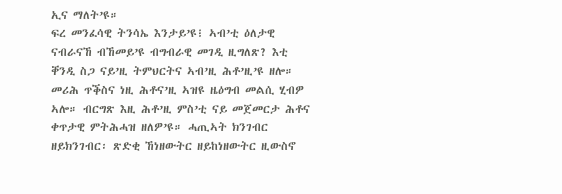ኢና ማለት’ዩ።
ፍረ መንፈሳዊ ትንሳኤ እንታይ’ዩ፧ ኣብ’ቲ ዕለታዊ ናብራናኸ ብኸመይ’ዩ ብግብራዊ መገዲ ዚግለጽ? እቲ ቐንዲ ስጋ ናይ’ዚ ትምህርትና ኣብ’ዚ ሕቶ’ዚ’ዩ ዘሎ። መሪሕ ጥቕስና ነዚ ሕቶና’ዚ ኣዝዩ ዜዕግብ መልሲ ሂብዎ ኣሎ። ብርግጽ እዚ ሕቶ’ዚ ምስ’ቲ ናይ መጀመርታ ሕቶና ቀጥታዊ ምትሕሓዝ ዘለዎ’ዩ። ሓጢኣት ክንገብር ዘይክንገብር፡ ጽድቂ ኸነዘውትር ዘይከነዘውትር ዚውስኖ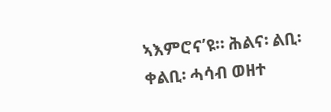ኣእምሮና’ዩ። ሕልና፡ ልቢ፡ ቀልቢ፡ ሓሳብ ወዘተ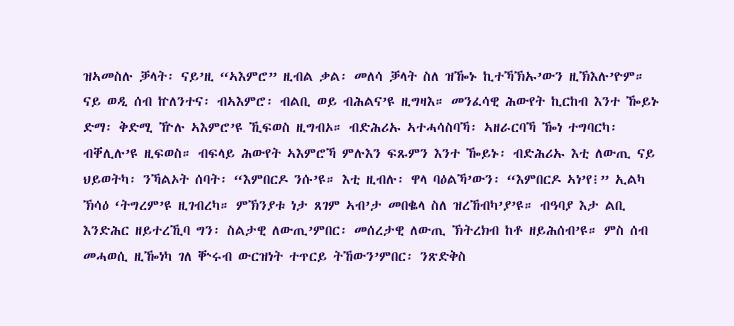ዝኣመስሉ ቓላት፡ ናይ’ዚ “ኣእምሮ” ዚብል ቃል፡ መለሳ ቓላት ስለ ዝዀኑ ኪተኻኽኡ’ውን ዚኽእሉ’ዮም። ናይ ወዲ ሰብ ኵለንተና፡ ብኣእምሮ፡ ብልቢ ወይ ብሕልና’ዩ ዚግዛእ። መንፈሳዊ ሕውየት ኪርከብ እንተ ዀይኑ ድማ፡ ቅድሚ ዅሉ ኣእምሮ’ዩ ኺፍወስ ዚግብኦ። ብድሕሪኡ ኣተሓሳስባኻ፡ ኣዘራርባኻ ዀነ ተግባርካ፡ ብቐሊሉ’ዩ ዚፍወስ። ብፍላይ ሕውየት ኣእምሮኻ ምሉእን ፍጹምን እንተ ዀይኑ፡ ብድሕሪኡ እቲ ለውጢ ናይ ህይወትካ፡ ንኻልኦት ሰባት፡ “እምበርዶ ንሱ’ዩ። እቲ ዚብሉ፡ ዋላ ባዕልኻ’ውን፡ “እምበርዶ ኣነ’የ፧” ኢልካ ኽሳዕ ‘ትግረም’ዩ ዚገብረካ። ምኽንያቱ ነታ ጸገም ኣብ’ታ መበቈላ ስለ ዝረኸብካ’ያ’ዩ። ብዓባያ እታ ልቢ እንድሕር ዘይተረኺባ ግን፡ ስልታዊ ለውጢ’ምበር፡ መሰረታዊ ለውጢ ኽትረክብ ከቶ ዘይሕሰብ’ዩ። ምስ ሰብ መሓወሲ ዚዀነካ ገለ ቝሩብ ውርዝነት ተጥርይ ትኸውን’ምበር፡ ንጽድቅስ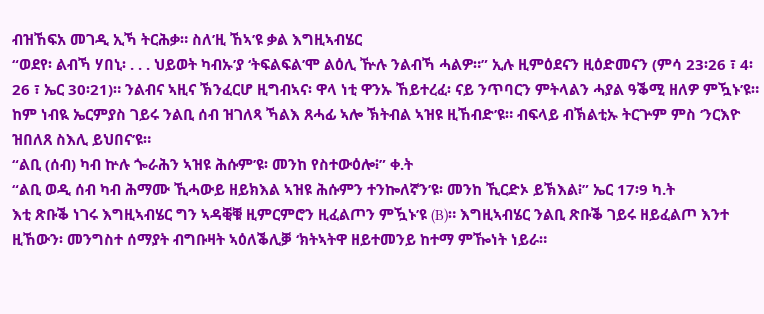ብዝኸፍአ መገዲ ኢኻ ትርሕቃ። ስለ’ዚ ኸኣ’ዩ ቃል እግዚኣብሄር
“ወደየ፡ ልብኻ ሃበኒ፡ . . . ህይወት ካብኡ’ያ ‘ትፍልፍል’ሞ ልዕሊ ዅሉ ንልብኻ ሓልዎ።” ኢሉ ዚምዕደናን ዚዕድመናን (ምሳ 23፡26 ፣ 4፡26 ፣ ኤር 30፡21)። ንልብና ኣዚና ኽንፈርሆ ዚግብኣና፡ ዋላ ነቲ ዋንኡ ኸይተረፈ፡ ናይ ንጥባርን ምትላልን ሓያል ዓቕሚ ዘለዎ ምዃኑ’ዩ። ከም ነብዪ ኤርምያስ ገይሩ ንልቢ ሰብ ዝገለጻ ኻልእ ጸሓፊ ኣሎ ኽትብል ኣዝዩ ዚኸብድ’ዩ። ብፍላይ ብኽልቲኡ ትርጕም ምስ ‘ንርእዮ ዝበለጸ ስእሊ ይህበና’ዩ።
“ልቢ (ሰብ) ካብ ኵሉ ጐራሕን ኣዝዩ ሕሱም’ዩ፡ መንከ የስተውዕሎ፧” ቀ.ት
“ልቢ ወዲ ሰብ ካብ ሕማሙ ኺሓውይ ዘይክእል ኣዝዩ ሕሱምን ተንኰለኛን’ዩ፡ መንከ ኺርድኦ ይኽእል፧” ኤር 17፡9 ካ.ት
እቲ ጽቡቕ ነገሩ እግዚኣብሄር ግን ኣዳቒቑ ዚምርምሮን ዚፈልጦን ምዃኑ’ዩ (B)። እግዚኣብሄር ንልቢ ጽቡቕ ገይሩ ዘይፈልጦ እንተ ዚኸውን፡ መንግስተ ሰማያት ብግቡዛት ኣዕለቕሊቓ ‘ክትኣትዋ ዘይተመንይ ከተማ ምዀነት ነይራ።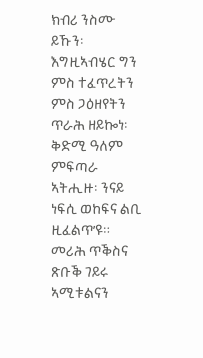ክብሪ ንስሙ ይኹን፡ እግዚኣብሄር ግን ምስ ተፈጥረትን ምስ ጋዕዘየትን ጥራሕ ዘይኰነ፡ ቅድሚ ዓለም ምፍጣራ ኣትሒዙ፡ ንናይ ነፍሲ ወከፍና ልቢ ዚፈልጥ’ዩ።
መሪሕ ጥቕስና ጽቡቕ ገይሩ ኣሚቱልናን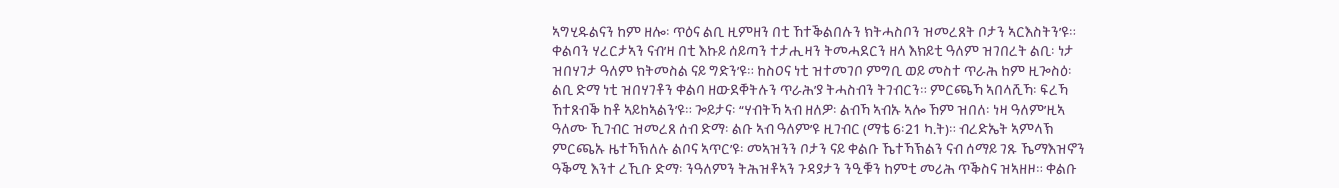ኣግሂዱልናን ከም ዘሎ፡ ጥዕና ልቢ ዚምዘን በቲ ኸተቕልበሉን ክትሓስቦን ዝመረጸት ቦታን ኣርእስትን’ዩ። ቀልባን ሃረርታኣን ናብ’ዛ በቲ እኩይ ሰይጣን ተታሒዛን ትመሓደርን ዘላ እክይቲ ዓለም ዝገበረት ልቢ፡ ነታ ዝበሃገታ ዓለም ክትመስል ናይ ግድን’ዩ። ከስዐና ነቲ ዝተመገቦ ምግቢ ወይ መስተ ጥራሕ ከም ዚጐስዕ፡ ልቢ ድማ ነቲ ዝበሃገቶን ቀልባ ዘውደቐትሉን ጥራሕ’ያ ትሓስብን ትገብርን። ምርጫኻ ኣበላሺኻ፡ ፍረኻ ኸተጸብቕ ከቶ ኣይከኣልን’ዩ። ጐይታና፡ “ሃብትኻ ኣብ ዘለዎ፡ ልብኻ ኣብኡ ኣሎ ኸም ዝበለ፡ ነዛ ዓለም’ዚኣ ዓለሙ ኺገብር ዝመረጸ ሰብ ድማ፡ ልቡ ኣብ ዓለም’ዩ ዚገብር (ማቴ 6፡21 ካ.ት)። ብረድኤት ኣምላኽ ምርጫኡ ዜተኻኽለሉ ልቦና ኣጥር’ዩ፡ መኣዝንን ቦታን ናይ ቀልቡ ኼተኻኽልን ናብ ሰማይ ገጹ ኼማእዝኖን ዓቕሚ እንተ ረኺቡ ድማ፡ ንዓለምን ትሕዝቶኣን ጉዳያታን ንዒቑን ከምቲ መሪሕ ጥቕስና ዝኣዘዞ። ቀልቡ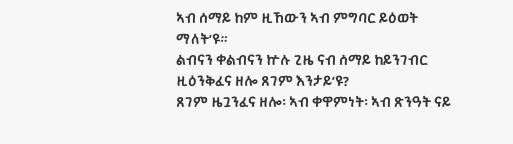ኣብ ሰማይ ከም ዚኸውን ኣብ ምግባር ይዕወት ማለት’ዩ።
ልብናን ቀልብናን ኵሉ ጊዜ ናብ ሰማይ ከይንገብር ዚዕንቅፈና ዘሎ ጸገም እንታይ’ዩ?
ጸገም ዜጓንፈና ዘሎ፡ ኣብ ቀዋምነት፡ ኣብ ጽንዓት ናይ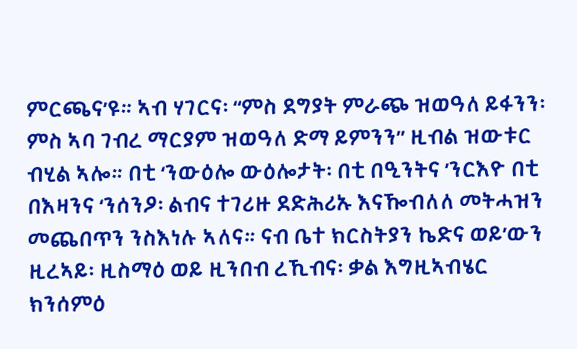ምርጫና’ዩ። ኣብ ሃገርና፡ “ምስ ደግያት ምራጭ ዝወዓለ ይፋንን፡ ምስ ኣባ ገብረ ማርያም ዝወዓለ ድማ ይምንን” ዚብል ዝውቱር ብሂል ኣሎ። በቲ ‘ንውዕሎ ውዕሎታት፡ በቲ በዒንትና ’ንርእዮ በቲ በእዛንና ‘ንሰንዖ፡ ልብና ተገሪዙ ደድሕሪኡ እናዀብለለ መትሓዝን መጨበጥን ንስእነሉ ኣለና። ናብ ቤተ ክርስትያን ኬድና ወይ’ውን ዚረኣይ፡ ዚስማዕ ወይ ዚንበብ ረኺብና፡ ቃል እግዚኣብሄር ክንሰምዕ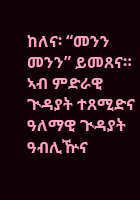ከለና፡ “መንን መንን” ይመጸና። ኣብ ምድራዊ ጒዳያት ተጸሚድና ዓለማዊ ጒዳያት ዓብሊዅና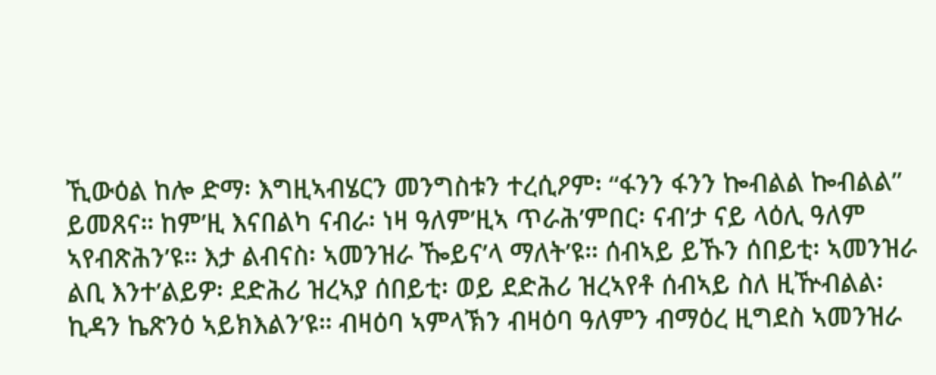ኺውዕል ከሎ ድማ፡ እግዚኣብሄርን መንግስቱን ተረሲዖም፡ “ፋንን ፋንን ኰብልል ኰብልል” ይመጸና። ከም’ዚ እናበልካ ናብራ፡ ነዛ ዓለም’ዚኣ ጥራሕ’ምበር፡ ናብ’ታ ናይ ላዕሊ ዓለም ኣየብጽሕን’ዩ። እታ ልብናስ፡ ኣመንዝራ ዀይና’ላ ማለት’ዩ። ሰብኣይ ይኹን ሰበይቲ፡ ኣመንዝራ ልቢ እንተ’ልይዎ፡ ደድሕሪ ዝረኣያ ሰበይቲ፡ ወይ ደድሕሪ ዝረኣየቶ ሰብኣይ ስለ ዚዅብልል፡ ኪዳን ኬጽንዕ ኣይክእልን’ዩ። ብዛዕባ ኣምላኽን ብዛዕባ ዓለምን ብማዕረ ዚግደስ ኣመንዝራ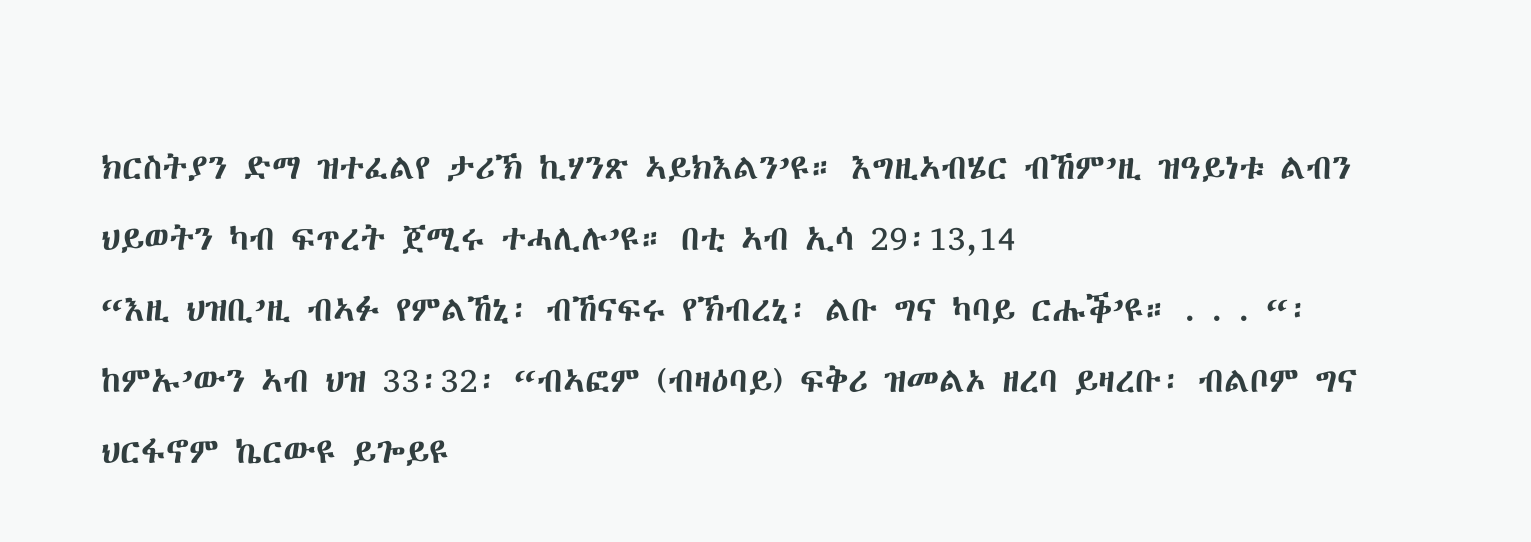ክርስትያን ድማ ዝተፈልየ ታሪኽ ኪሃንጽ ኣይክእልን’ዩ። እግዚኣብሄር ብኸም’ዚ ዝዓይነቱ ልብን ህይወትን ካብ ፍጥረት ጀሚሩ ተሓሊሉ’ዩ። በቲ ኣብ ኢሳ 29፡13,14
“እዚ ህዝቢ’ዚ ብኣፉ የምልኸኒ፡ ብኸናፍሩ የኽብረኒ፡ ልቡ ግና ካባይ ርሑቕ’ዩ። . . . “፡ ከምኡ’ውን ኣብ ህዝ 33፡32፡ “ብኣፎም (ብዛዕባይ) ፍቅሪ ዝመልኦ ዘረባ ይዛረቡ፡ ብልቦም ግና ህርፋኖም ኬርውዩ ይጐይዩ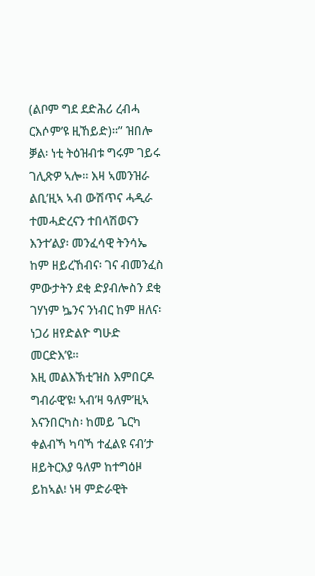(ልቦም ግደ ደድሕሪ ረብሓ ርእሶም’ዩ ዚኸይድ)።” ዝበሎ ቓል፡ ነቲ ትዕዝብቱ ግሩም ገይሩ ገሊጽዎ ኣሎ። እዛ ኣመንዝራ ልቢ’ዚኣ ኣብ ውሽጥና ሓዲራ ተመሓድረናን ተበላሽወናን እንተ’ልያ፡ መንፈሳዊ ትንሳኤ ከም ዘይረኸብና፡ ገና ብመንፈስ ምውታትን ደቂ ድያብሎስን ደቂ ገሃነም ኴንና ንነብር ከም ዘለና፡ ነጋሪ ዘየድልዮ ግሁድ መርድእ’ዩ።
እዚ መልእኽቲ’ዝስ እምበርዶ ግብራዊ’ዩ፧ ኣብ’ዛ ዓለም’ዚኣ እናንበርካስ፡ ከመይ ጌርካ ቀልብኻ ካባኻ ተፈልዩ ናብ’ታ ዘይትርእያ ዓለም ከተግዕዞ ይከኣል፧ ነዛ ምድራዊት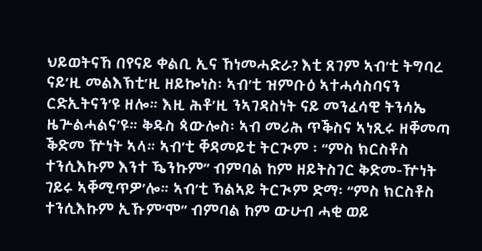ህይወትናኸ በየናይ ቀልቢ ኢና ኸነመሓድራ? እቲ ጸገም ኣብ’ቲ ትግባረ ናይ’ዚ መልእኽቲ’ዚ ዘይኰነስ፡ ኣብ’ቲ ዝምቡዕ ኣተሓሳስባናን ርድኢትናን’ዩ ዘሎ። እዚ ሕቶ’ዚ ንኣገዳስነት ናይ መንፈሳዊ ትንሳኤ ዜጕልሓልና’ዩ። ቅዱስ ጳውሎስ፡ ኣብ መሪሕ ጥቕስና ኣነጺሩ ዘቐመጣ ቕድመ ዅነት ኣላ። ኣብ’ቲ ቐዳመይቲ ትርጒም ፡ “ምስ ክርስቶስ ተንሲእኩም እንተ ዄንኩም” ብምባል ከም ዘይትስገር ቅድመ-ዅነት ገይሩ ኣቐሚጥዎ’ሎ። ኣብ’ቲ ኻልኣይ ትርጒም ድማ፡ “ምስ ክርስቶስ ተንሲእኩም ኢኹም’ሞ” ብምባል ከም ውሁብ ሓቂ ወይ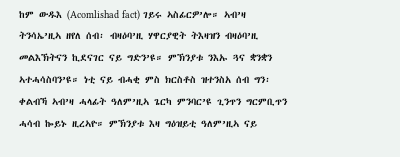ከም ውዱእ (Acomlishad fact) ገይሩ ኣስፊርዎ’ሎ። ኣብ’ዛ ትንሳኤ’ዚኣ ዘየለ ሰብ፡ ብዛዕባ’ዚ ሃዋርያዊት ትእዛዝን ብዛዕባ’ዚ መልእኽትናን ኪደናገር ናይ ግድን’ዩ። ምኽንያቱ ንእኡ ጓና ቋንቋን ኣተሓሳስባን’ዩ። ነቲ ናይ ብሓቂ ምስ ክርስቶስ ዝተንስአ ሰብ ግን፡ ቀልብኻ ኣብ’ዛ ሓላፊት ዓለም’ዚኣ ጌርካ ምንባር’ዩ ጊንጥን ግርምቢጥን ሓሳብ ኰይኑ ዚረኣዮ። ምኽንያቱ እዛ ግዕዝይቲ ዓለም’ዚኣ ናይ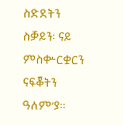ስድደትን ስቓይን፡ ናይ ምስቍርቋርን ናፍቖትን ዓለም’ያ።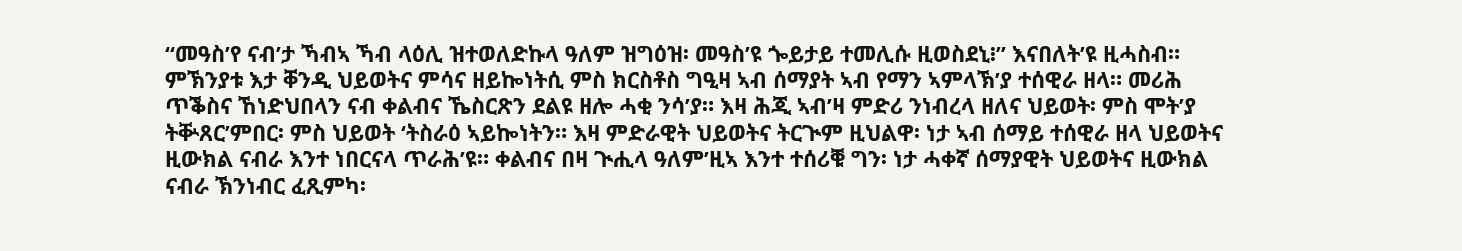“መዓስ’የ ናብ’ታ ኻብኣ ኻብ ላዕሊ ዝተወለድኩላ ዓለም ዝግዕዝ፡ መዓስ’ዩ ጐይታይ ተመሊሱ ዚወስደኒ፧” እናበለት’ዩ ዚሓስብ። ምኽንያቱ እታ ቐንዲ ህይወትና ምሳና ዘይኰነትሲ ምስ ክርስቶስ ግዒዛ ኣብ ሰማያት ኣብ የማን ኣምላኽ’ያ ተሰዊራ ዘላ። መሪሕ ጥቕስና ኸነድህበላን ናብ ቀልብና ኼስርጽን ደልዩ ዘሎ ሓቂ ንሳ’ያ። እዛ ሕጂ ኣብ’ዛ ምድሪ ንነብረላ ዘለና ህይወት፡ ምስ ሞት’ያ ትቝጸር’ምበር፡ ምስ ህይወት ‘ትስራዕ ኣይኰነትን። እዛ ምድራዊት ህይወትና ትርጒም ዚህልዋ፡ ነታ ኣብ ሰማይ ተሰዊራ ዘላ ህይወትና ዚውክል ናብራ እንተ ነበርናላ ጥራሕ’ዩ። ቀልብና በዛ ጒሒላ ዓለም’ዚኣ እንተ ተሰሪቑ ግን፡ ነታ ሓቀኛ ሰማያዊት ህይወትና ዚውክል ናብራ ኽንነብር ፈጺምካ፡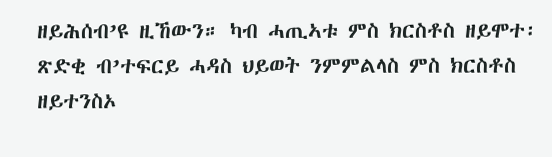ዘይሕሰብ’ዩ ዚኸውን። ካብ ሓጢኣቱ ምስ ክርስቶስ ዘይሞተ፡ ጽድቂ ብ’ተፍርይ ሓዳስ ህይወት ንምምልላስ ምስ ክርስቶስ ዘይተንስኦ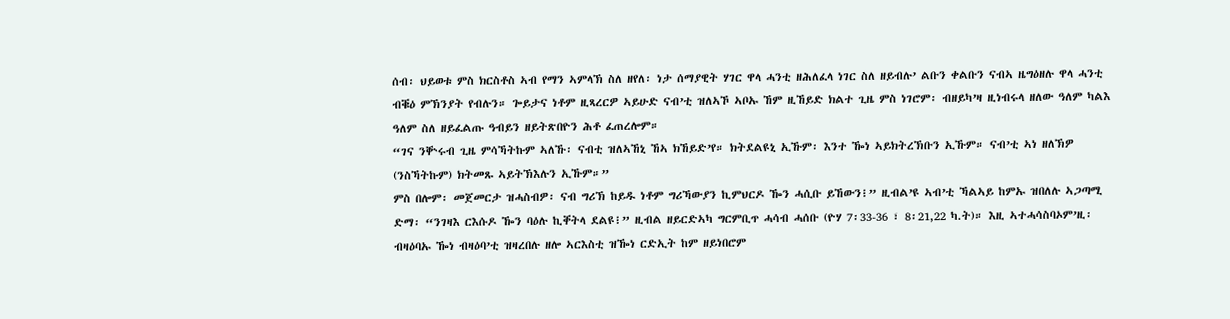ሰብ፡ ህይወቱ ምስ ክርስቶስ ኣብ የማን ኣምላኽ ስለ ዘየለ፡ ነታ ሰማያዊት ሃገር ዋላ ሓንቲ ዘሕለፈላ ነገር ስለ ዘይብሉ’ ልቡን ቀልቡን ናብኣ ዜግዕዘሉ ዋላ ሓንቲ ብቑዕ ምኽንያት የብሉን። ጐይታና ነቶም ዚጻረርዎ ኣይሁድ ናብ’ቲ ዝለኣኾ ኣቦኡ ኸም ዚኸይድ ክልተ ጊዜ ምስ ነገሮም፡ ብዘይካ’ዛ ዚነብሩላ ዘለው ዓለም ካልእ ዓለም ስለ ዘይፈልጡ ዓብይን ዘይትጽበዮን ሕቶ ፈጠረሎም።
“ገና ንቝሩብ ጊዜ ምሳኻትኩም ኣለኹ፡ ናብቲ ዝለኣኸኒ ኸኣ ክኸይድ’የ። ክትደልዩኒ ኢኹም፡ እንተ ዀነ ኣይክትረኽቡን ኢኹም። ናብ’ቲ ኣነ ዘለኽዎ (ንስኻትኩም) ክትመጹ ኣይትኽእሉን ኢኹም።”
ምስ በሎም፡ መጀመርታ ዝሓስብዎ፡ ናብ ግሪኽ ከይዱ ነቶም ግሪኻውያን ኪምህርዶ ዀን ሓሲቡ ይኸውን፧” ዚብል’ዩ ኣብ’ቲ ኻልኣይ ከምኡ ዝበለሉ ኣጋጣሚ ድማ፡ “ንገዛእ ርእሱዶ ዀን ባዕሉ ኪቐትላ ደልዩ፧” ዚብል ዘይርድኣካ ግርምቢጥ ሓሳብ ሓሰቡ (ዮሃ 7፡33-36 ፣ 8፡21,22 ካ.ት)። እዚ ኣተሓሳስባኦም’ዚ፡ ብዛዕባኡ ዀነ ብዛዕባ’ቲ ዝዛረበሉ ዘሎ ኣርእስቲ ዝዀነ ርድኢት ከም ዘይነበሮም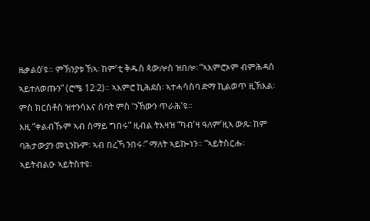ዜቃልዕ’ዩ። ምኽንያቱ ኸኣ፡ ከም’ቲ ቅዱስ ጳውሎስ ዝበሎ፡ “ኣእምሮኦም ብምሕዳስ ኣይተለወጡን” (ሮሜ 12፡2)። ኣእምሮ ኪሕደስ፡ ኣተሓሳስባ ድማ ኪልወጥ ዚኽእል፡ ምስ ክርስቶስ ዝተንሳእና ሰባት ምስ ‘ንኸውን ጥራሕ’ዩ።
እዚ “ቀልብኹም ኣብ ሰማይ ግበሩ” ዚብል ትእዛዝ “ካብ’ዛ ዓለም’ዚኣ ውጹ፡ ከም ባሕታውያን መኒንኩም፡ ኣብ በረኻ ንበሩ፡” ማለት ኣይኰነን። “ኣይትስርሑ፡ ኣይትብልዑ ኣይትስተዩ፡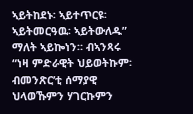ኣይትከደኑ፡ ኣይተጥርዩ፡ ኣይትመርዓዉ፡ ኣይትውለዱ” ማለት ኣይኰነን። ብኣንጻሩ “ነዛ ምድራዊት ህይወትኩም፡ ብመንጽር’ቲ ሰማያዊ ህላወኹምን ሃገርኩምን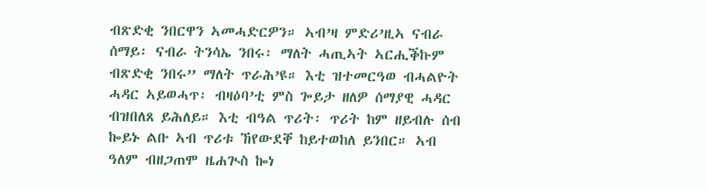ብጽድቂ ንበርዋን ኣመሓድርዎን። ኣብ’ዛ ምድሪ’ዚኣ ናብራ ሰማይ፡ ናብራ ትንሳኤ ንበሩ፡ ማለት ሓጢኣት ኣርሒቕኩም ብጽድቂ ንበሩ” ማለት ጥራሕ’ዩ። እቲ ዝተመርዓወ ብሓልዮት ሓዳር ኣይወሓጥ፡ ብዛዕባ’ቲ ምስ ጐይታ ዘለዎ ሰማያዊ ሓዳር ብዝበለጸ ይሕለይ። እቲ ብዓል ጥሪት፡ ጥሪት ከም ዘይብሉ ሰብ ኰይኑ ልቡ ኣብ ጥሪቱ ኸየውደቐ ከይተወከለ ይንበር። ኣብ ዓለም ብዘጋጠሞ ዜሐጒስ ኰነ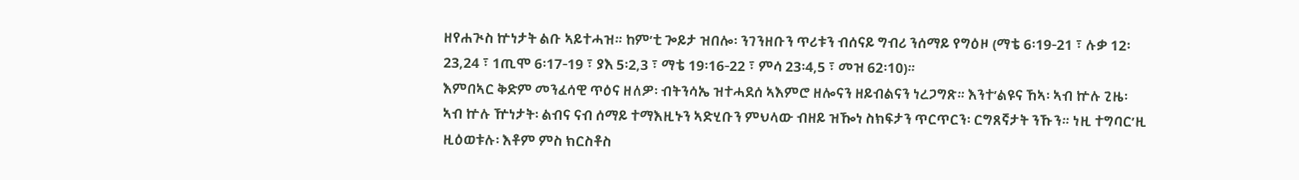ዘየሐጒስ ኵነታት ልቡ ኣይተሓዝ። ከም’ቲ ጐይታ ዝበሎ፡ ንገንዘቡን ጥሪቱን ብሰናይ ግብሪ ንሰማይ የግዕዞ (ማቴ 6፡19-21 ፣ ሉቃ 12፡23,24 ፣ 1ጢሞ 6፡17-19 ፣ ያእ 5፡2,3 ፣ ማቴ 19፡16-22 ፣ ምሳ 23፡4,5 ፣ መዝ 62፡10)።
እምበኣር ቅድም መንፈሳዊ ጥዕና ዘለዎ፡ ብትንሳኤ ዝተሓደሰ ኣእምሮ ዘሎናን ዘይብልናን ነረጋግጽ። እንተ’ልዩና ኸኣ፡ ኣብ ኵሉ ጊዜ፡ ኣብ ኵሉ ዅነታት፡ ልብና ናብ ሰማይ ተማእዚኑን ኣድሂቡን ምህላው ብዘይ ዝዀነ ስክፍታን ጥርጥርን፡ ርግጸኛታት ንኹን። ነዚ ተግባር’ዚ ዚዕወቱሉ፡ እቶም ምስ ክርስቶስ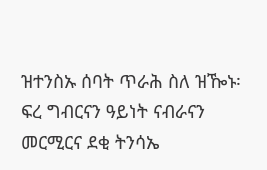ዝተንስኡ ሰባት ጥራሕ ስለ ዝዀኑ፡ ፍረ ግብርናን ዓይነት ናብራናን መርሚርና ደቂ ትንሳኤ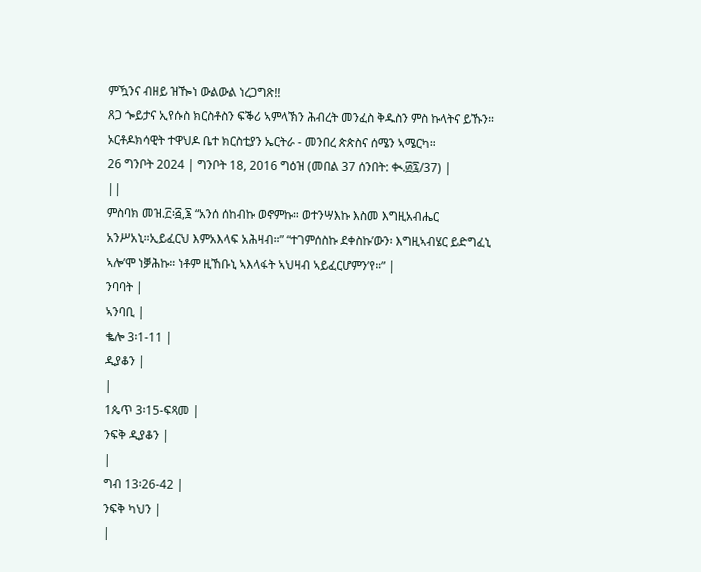ምዃንና ብዘይ ዝዀነ ውልውል ነረጋግጽ!!
ጸጋ ጐይታና ኢየሱስ ክርስቶስን ፍቕሪ ኣምላኽን ሕብረት መንፈስ ቅዱስን ምስ ኩላትና ይኹን።
ኦርቶዶክሳዊት ተዋህዶ ቤተ ክርስቲያን ኤርትራ - መንበረ ጵጵስና ሰሜን ኣሜርካ።
26 ግንቦት 2024 | ግንቦት 18, 2016 ግዕዝ (መበል 37 ሰንበት: ቊ.፴፯/37) |
||
ምስባክ መዝ.፫፡፭,፮ “አንሰ ሰከብኩ ወኖምኩ። ወተንሣእኩ እስመ እግዚአብሔር አንሥአኒ።ኢይፈርህ እምአእላፍ አሕዛብ።” “ተገምሰስኩ ደቀስኩ’ውን፡ እግዚኣብሄር ይድግፈኒ ኣሎ’ሞ ነቓሕኩ። ነቶም ዚኸቡኒ ኣእላፋት ኣህዛብ ኣይፈርሆምን’የ።” |
ንባባት |
ኣንባቢ |
ቈሎ 3፡1-11 |
ዲያቆን |
|
1ጴጥ 3፡15-ፍጻመ |
ንፍቅ ዲያቆን |
|
ግብ 13፡26-42 |
ንፍቅ ካህን |
|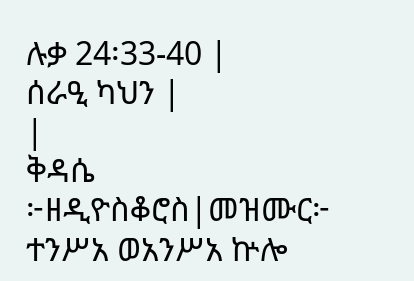ሉቃ 24፡33-40 |
ሰራዒ ካህን |
|
ቅዳሴ ፦ዘዲዮስቆሮስ|መዝሙር፦ ተንሥአ ወአንሥአ ኵሎ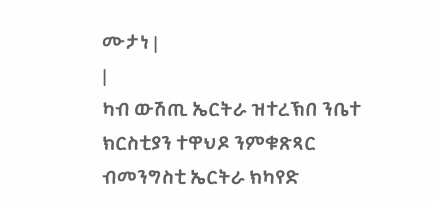ሙታነ |
|
ካብ ውሽጢ ኤርትራ ዝተረኽበ ንቤተ ክርስቲያን ተዋህዶ ንምቁጽጻር ብመንግስቲ ኤርትራ ክካየድ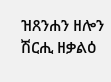ዝጸንሐን ዘሎን ሽርሒ ዘቃልዕ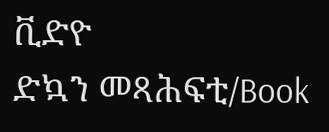ቪድዮ
ድኳን መጻሕፍቲ/Book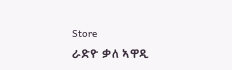Store
ራድዮ ቃለ ኣዋዲ